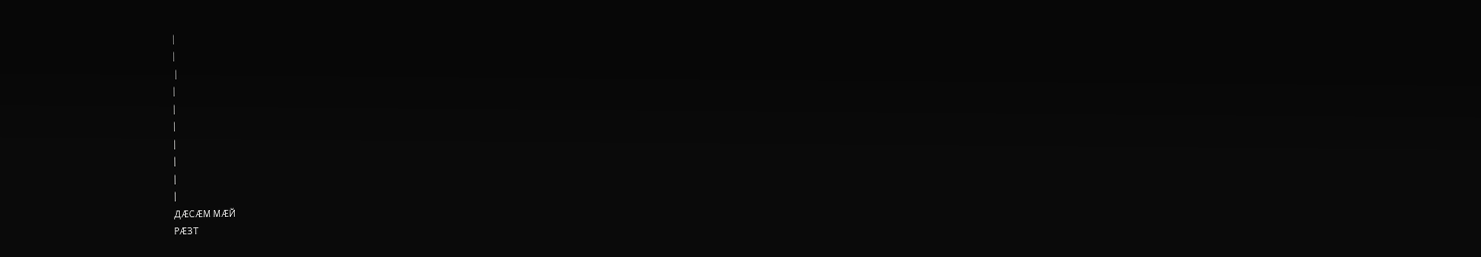|
|
 |
|
|
|
|
|
|
|
ДÆСÆМ МÆЙ
РÆЗТ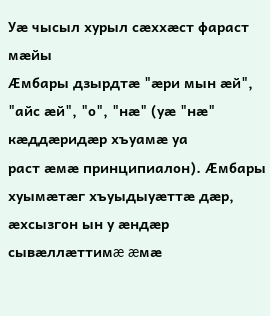Уæ чысыл хурыл сæххæст фараст мæйы
Æмбары дзырдтæ "æри мын æй", "айс æй", "о", "нæ" (уæ "нæ" кæддæридæр хъуамæ уа
раст æмæ принципиалон). Æмбары хуымæтæг хъуыдыуæттæ дæр, æхсызгон ын у æндæр
сывæллæттимæ æмæ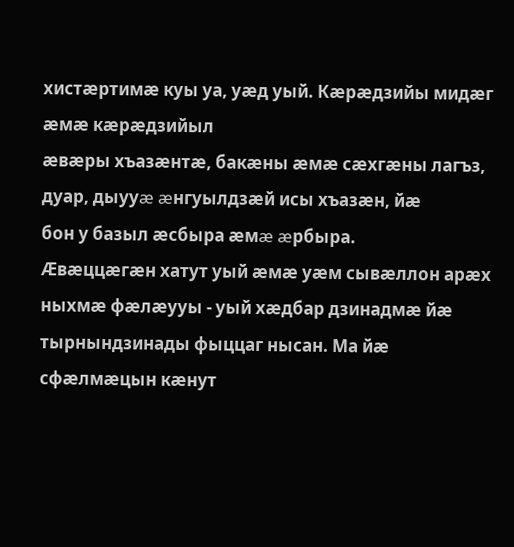хистæртимæ куы уа, уæд уый. Кæрæдзийы мидæг æмæ кæрæдзийыл
æвæры хъазæнтæ, бакæны æмæ сæхгæны лагъз, дуар, дыууæ æнгуылдзæй исы хъазæн, йæ
бон у базыл æсбыра æмæ æрбыра.
Æвæццæгæн хатут уый æмæ уæм сывæллон арæх ныхмæ фæлæууы - уый хæдбар дзинадмæ йæ
тырнындзинады фыццаг нысан. Ма йæ сфæлмæцын кæнут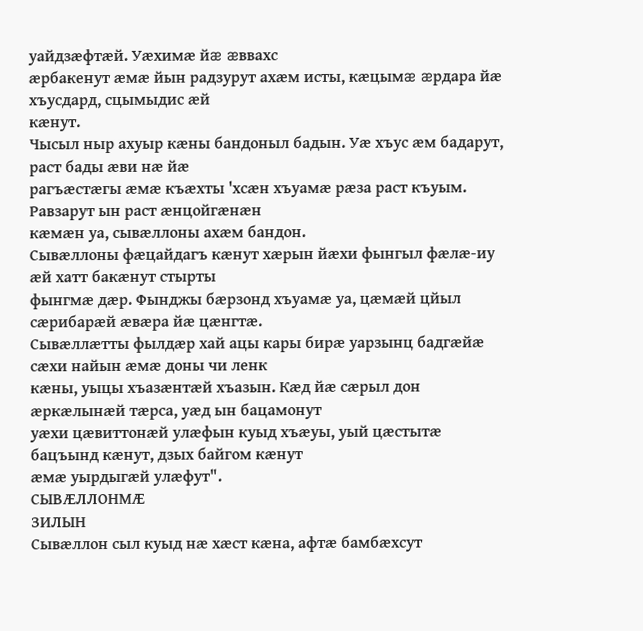уайдзæфтæй. Уæхимæ йæ æввахс
æрбакенут æмæ йын радзурут ахæм исты, кæцымæ æрдара йæ хъусдард, сцымыдис æй
кæнут.
Чысыл ныр ахуыр кæны бандоныл бадын. Уæ хъус æм бадарут, раст бады æви нæ йæ
рагъæстæгы æмæ къæхты 'хсæн хъуамæ рæза раст къуым. Равзарут ын раст æнцойгæнæн
кæмæн уа, сывæллоны ахæм бандон.
Сывæллоны фæцайдагъ кæнут хæрын йæхи фынгыл фæлæ-иу æй хатт бакæнут стырты
фынгмæ дæр. Фынджы бæрзонд хъуамæ уа, цæмæй цйыл сæрибарæй æвæра йæ цæнгтæ.
Сывæллæтты фылдæр хай ацы кары бирæ уарзынц бадгæйæ сæхи найын æмæ доны чи ленк
кæны, уыцы хъазæнтæй хъазын. Кæд йæ сæрыл дон æркæлынæй тæрса, уæд ын бацамонут
уæхи цæвиттонæй улæфын куыд хъæуы, уый цæстытæ бацъынд кæнут, дзых байгом кæнут
æмæ уырдыгæй улæфут".
СЫВÆЛЛОНМÆ
ЗИЛЫН
Сывæллон сыл куыд нæ хæст кæна, афтæ бамбæхсут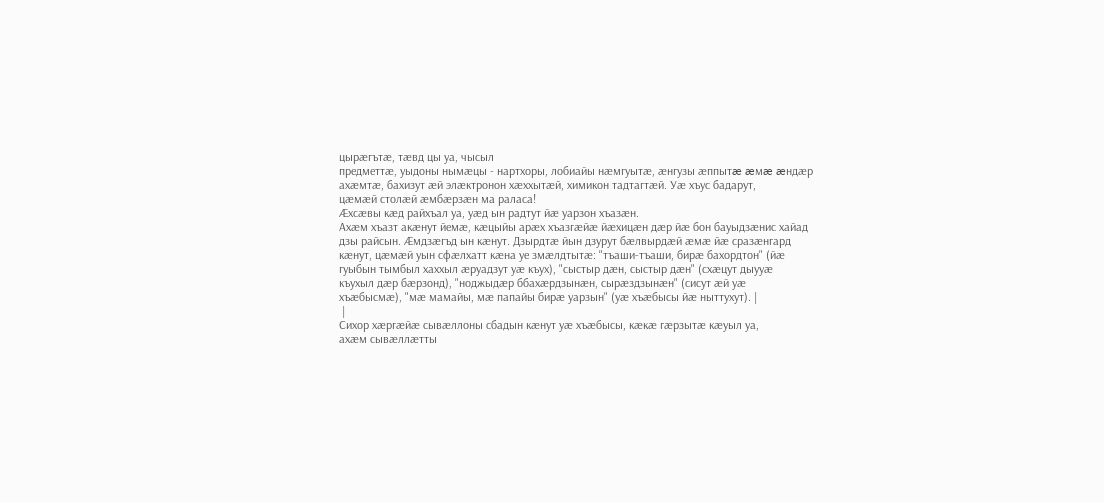цырæгътæ, тæвд цы уа, чысыл
предметтæ, уыдоны нымæцы - нартхоры, лобиайы нæмгуытæ, æнгузы æппытæ æмæ æндæр
ахæмтæ, бахизут æй элæктронон хæххытæй, химикон тадтагтæй. Уæ хъус бадарут,
цæмæй столæй æмбæрзæн ма раласа!
Æхсæвы кæд райхъал уа, уæд ын радтут йæ уарзон хъазæн.
Ахæм хъазт акæнут йемæ, кæцыйы арæх хъазгæйæ йæхицæн дæр йæ бон бауыдзæнис хайад
дзы райсын. Æмдзæгъд ын кæнут. Дзырдтæ йын дзурут бæлвырдæй æмæ йæ сразæнгард
кæнут, цæмæй уын сфæлхатт кæна уе змæлдтытæ: "тъаши-тъаши, бирæ бахордтон" (йæ
гуыбын тымбыл хаххыл æруадзут уæ къух), "сыстыр дæн, сыстыр дæн" (схæцут дыууæ
къухыл дæр бæрзонд), "ноджыдæр ббахæрдзынæн, сырæздзынæн" (сисут æй уæ
хъæбысмæ), "мæ мамайы, мæ папайы бирæ уарзын" (уæ хъæбысы йæ ныттухут). |
 |
Сихор хæргæйæ сывæллоны сбадын кæнут уæ хъæбысы, кæкæ гæрзытæ кæуыл уа,
ахæм сывæллæтты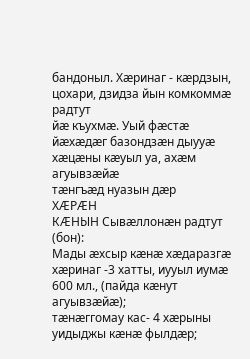бандоныл. Хæринаг - кæрдзын, цохари, дзидза йын комкоммæ радтут
йæ къухмæ. Уый фæстæ йæхæдæг базондзæн дыууæ хæцæны кæуыл уа, ахæм агуывзæйæ
тæнгъæд нуазын дæр
ХÆРÆН
КÆНЫН Сывæллонæн радтут (бон):
Мады æхсыр кæнæ хæдаразгæ хæринаг -3 хатты, иууыл иумæ 600 мл., (пайда кæнут
агуывзæйæ);
тæнæггомау кас- 4 хæрыны уидыджы кæнæ фылдæр;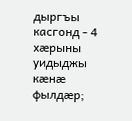дыргъы касгонд - 4 хæрыны уидыджы кæнæ фылдæр;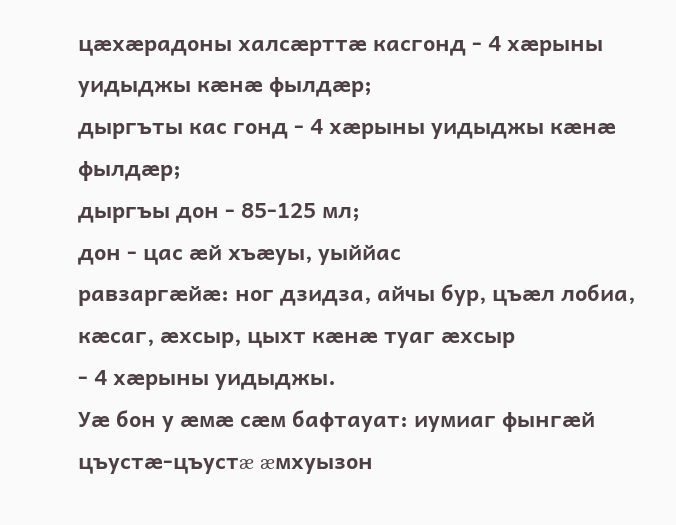цæхæрадоны халсæрттæ касгонд - 4 хæрыны уидыджы кæнæ фылдæр;
дыргъты кас гонд - 4 хæрыны уидыджы кæнæ фылдæр;
дыргъы дон - 85-125 мл;
дон - цас æй хъæуы, уыййас
равзаргæйæ: ног дзидза, айчы бур, цъæл лобиа, кæсаг, æхсыр, цыхт кæнæ туаг æхсыр
- 4 хæрыны уидыджы.
Уæ бон у æмæ сæм бафтауат: иумиаг фынгæй цъустæ-цъустæ æмхуызон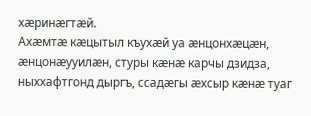хæринæгтæй.
Ахæмтæ кæцытыл къухæй уа æнцонхæцæн, æнцонæууилæн, стуры кæнæ карчы дзидза,
ныххафтгонд дыргъ, ссадæгы æхсыр кæнæ туаг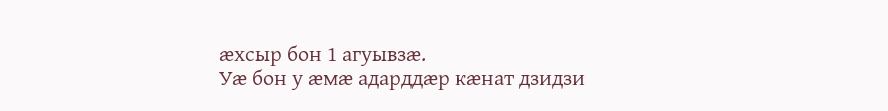æхсыр бон 1 агуывзæ.
Уæ бон у æмæ адарддæр кæнат дзидзи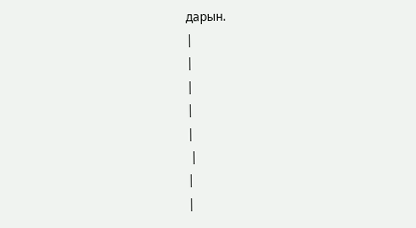дарын.
|
|
|
|
|
 |
|
|